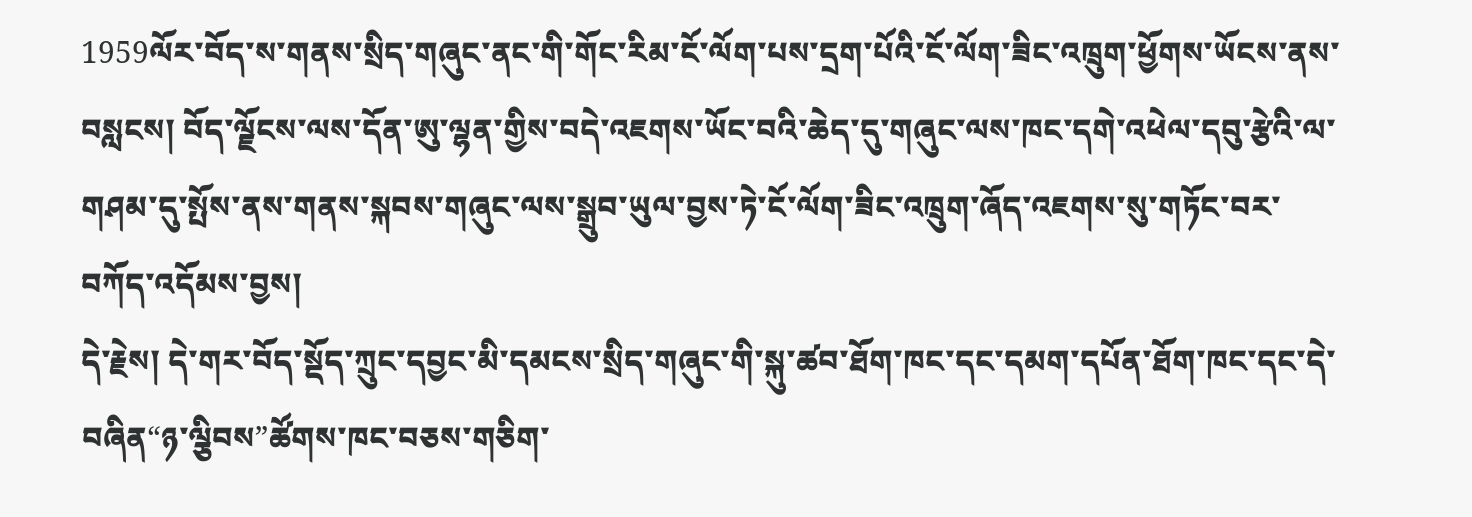1959ལོར་བོད་ས་གནས་སྲིད་གཞུང་ནང་གི་གོང་རིམ་ངོ་ལོག་པས་དྲག་པོའི་ངོ་ལོག་ཟིང་འཁྲུག་ཕྱོགས་ཡོངས་ནས་བསླངས། བོད་ལྗོངས་ལས་དོན་ཨུ་ལྷན་གྱིས་བདེ་འཇགས་ཡོང་བའི་ཆེད་དུ་གཞུང་ལས་ཁང་དགེ་འཕེལ་དབུ་རྩེའི་ལ་གཤམ་དུ་སྤོས་ནས་གནས་སྐབས་གཞུང་ལས་སྒྲུབ་ཡུལ་བྱས་ཏེ་ངོ་ལོག་ཟིང་འཁྲུག་ཞོད་འཇགས་སུ་གཏོང་བར་བཀོད་འདོམས་བྱས།
དེ་རྗེས། དེ་གར་བོད་སྡོད་ཀྲུང་དབྱང་མི་དམངས་སྲིད་གཞུང་གི་སྐུ་ཚབ་ཐོག་ཁང་དང་དམག་དཔོན་ཐོག་ཁང་དང་དེ་བཞིན“ཉ་ལྕིབས”ཚོགས་ཁང་བཅས་གཅིག་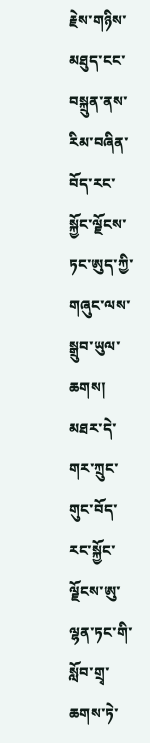རྗེས་གཉིས་མཐུད་ངང་བསྐྲུན་ནས་རིམ་བཞིན་བོད་རང་སྐྱོང་ལྗོངས་ཏང་ཨུད་ཀྱི་གཞུང་ལས་སྒྲུབ་ཡུལ་ཆགས། མཐར་དེ་གར་ཀྲུང་གུང་བོད་རང་སྐྱོང་ལྗོངས་ཨུ་ལྷན་ཏང་གི་སློབ་གྲྭ་ཆགས་ཏེ་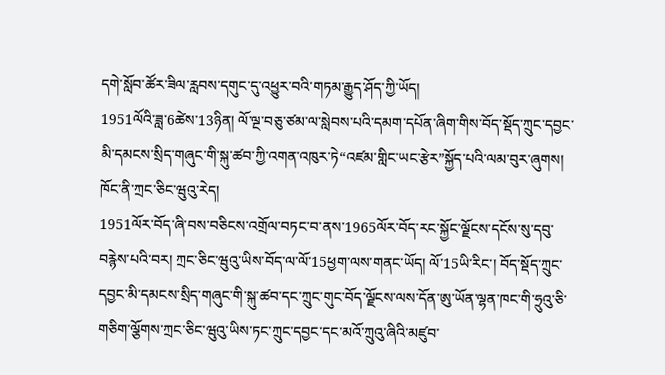དགེ་སློབ་ཚོར་ཟིལ་རླབས་དགུང་དུ་འཕྱུར་བའི་གཏམ་རྒྱུད་ཤོད་ཀྱི་ཡོད།
1951ལོའི་ཟླ་6ཚེས་13ཉིན། ལོ་ལྔ་བཅུ་ཙམ་ལ་སླེབས་པའི་དམག་དཔོན་ཞིག་གིས་བོད་སྡོད་ཀྲུང་དབྱང་མི་དམངས་སྲིད་གཞུང་གི་སྐུ་ཚབ་ཀྱི་འགན་འཁུར་ཏེ“འཛམ་གླིང་ཡང་རྩེར”སྐྱོད་པའི་ལམ་བུར་ཞུགས། ཁོང་ནི་ཀྲང་ཅིང་ཝུའུ་རེད།
1951ལོར་བོད་ཞི་བས་བཅིངས་འགྲོལ་བཏང་བ་ནས་1965ལོར་བོད་རང་སྐྱོང་ལྗོངས་དངོས་སུ་དབུ་བརྙེས་པའི་བར། ཀྲང་ཅིང་ཝུའུ་ཡིས་བོད་ལ་ལོ་15ཕྱག་ལས་གནང་ཡོད། ལོ་15ཡི་རིང་། བོད་སྡོད་ཀྲུང་དབྱང་མི་དམངས་སྲིད་གཞུང་གི་སྐུ་ཚབ་དང་ཀྲུང་གུང་བོད་ལྗོངས་ལས་དོན་ཨུ་ཡོན་ལྷན་ཁང་གི་ཧྲུའུ་ཅི་གཅིག་ལྕོགས་ཀྲང་ཅིང་ཝུའུ་ཡིས་ཏང་ཀྲུང་དབྱང་དང་མའོ་ཀྲུའུ་ཞིའི་མཛུབ་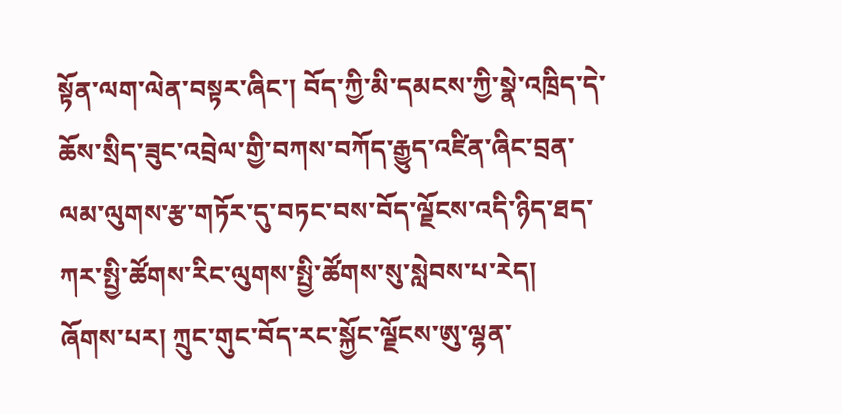སྟོན་ལག་ལེན་བསྟར་ཞིང་། བོད་ཀྱི་མི་དམངས་ཀྱི་སྣེ་འཁྲིད་དེ་ཆོས་སྲིད་ཟུང་འབྲེལ་གྱི་བཀས་བཀོད་རྒྱུད་འཛིན་ཞིང་བྲན་ལམ་ལུགས་རྩ་གཏོར་དུ་བཏང་བས་བོད་ལྗོངས་འདི་ཉིད་ཐད་ཀར་སྤྱི་ཚོགས་རིང་ལུགས་སྤྱི་ཚོགས་སུ་སླེབས་པ་རེད།
ཞོགས་པར། ཀྲུང་གུང་བོད་རང་སྐྱོང་ལྗོངས་ཨུ་ལྷན་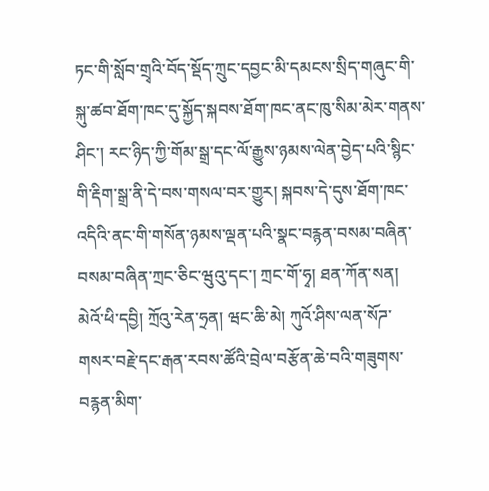ཏང་གི་སློབ་གྲྭའི་བོད་སྡོད་ཀྲུང་དབྱང་མི་དམངས་སྲིད་གཞུང་གི་སྐུ་ཚབ་ཐོག་ཁང་དུ་སྐྱོད་སྐབས་ཐོག་ཁང་ནང་ཁུ་སིམ་མེར་གནས་ཤིང་། རང་ཉིད་ཀྱི་གོམ་སྒྲ་དང་ལོ་རྒྱུས་ཉམས་ལེན་བྱེད་པའི་སྙིང་གི་རྡིག་སྒྲ་ནི་དེ་བས་གསལ་བར་གྱུར། སྐབས་དེ་དུས་ཐོག་ཁང་འདིའི་ནང་གི་གསོན་ཉམས་ལྡན་པའི་སྣང་བརྙན་བསམ་བཞིན་བསམ་བཞིན་ཀྲང་ཅིང་ཝུའུ་དང་། ཀྲང་གོ་ཧྭ། ཐན་ཀོན་སན། མེའོ་ཕི་དབྱི། ཀྲོའུ་རེན་ཧྲན། ཝང་ཆི་མེ། ཀུའོ་ཤིས་ལན་སོཌ་གསར་བརྗེ་དང་རྒན་རབས་ཚོའི་བྲེལ་བརྩོན་ཆེ་བའི་གཟུགས་བརྙན་མིག་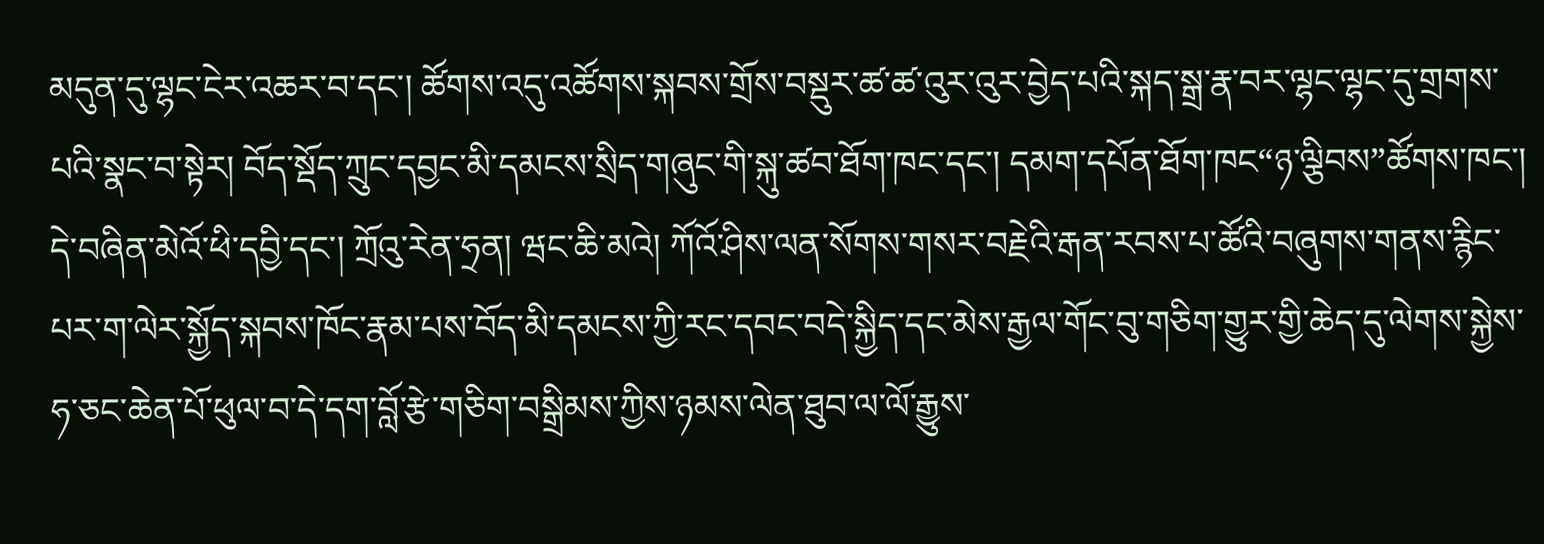མདུན་དུ་ལྷང་ངེར་འཆར་བ་དང་། ཚོགས་འདུ་འཚོགས་སྐབས་གྲོས་བསྡུར་ཚ་ཚ་འུར་འུར་བྱེད་པའི་སྐད་སྒྲ་རྣ་བར་ལྷང་ལྷང་དུ་གྲགས་པའི་སྣང་བ་སྟེར། བོད་སྡོད་ཀྲུང་དབྱང་མི་དམངས་སྲིད་གཞུང་གི་སྐུ་ཚབ་ཐོག་ཁང་དང་། དམག་དཔོན་ཐོག་ཁང“ཉ་ལྕིབས”ཚོགས་ཁང་། དེ་བཞིན་མེའོ་ཕི་དབྱི་དང་། ཀྲོའུ་རེན་ཧྲན། ཝང་ཆི་མའེ། ཀོའོ་ཤིས་ལན་སོགས་གསར་བརྗེའི་རྒན་རབས་པ་ཚོའི་བཞུགས་གནས་རྙིང་པར་ག་ལེར་སྐྱོད་སྐབས་ཁོང་རྣམ་པས་བོད་མི་དམངས་ཀྱི་རང་དབང་བདེ་སྐྱིད་དང་མེས་རྒྱལ་གོང་བུ་གཅིག་གྱུར་གྱི་ཆེད་དུ་ལེགས་སྐྱེས་ཧ་ཅང་ཆེན་པོ་ཕུལ་བ་དེ་དག་བློ་རྩེ་གཅིག་བསྒྲིམས་ཀྱིས་ཉམས་ལེན་ཐུབ་ལ་ལོ་རྒྱུས་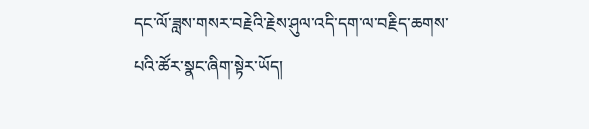དང་ལོ་ཟླས་གསར་བརྗེའི་རྗེས་ཤུལ་འདི་དག་ལ་བརྗིད་ཆགས་པའི་ཚོར་སྣང་ཞིག་སྟེར་ཡོད།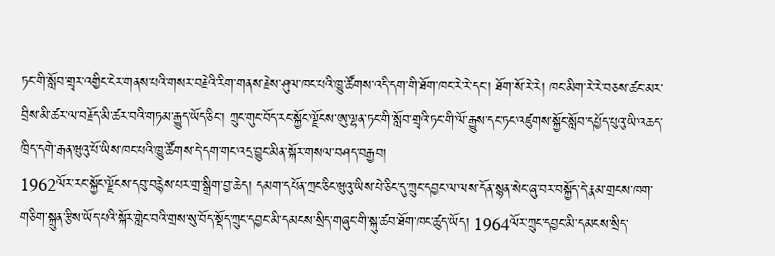ཏང་གི་སློབ་གྲྭར་འགྱིང་ངེར་གནས་པའི་གསར་བརྗེའི་རིག་གནས་རྗེས་ཤུལ་ཁང་པའི་ཁྱུ་ཚོགས་འདི་དག་གི་ཐོག་ཁང་རེ་རེ་དང་། ཐོག་སོ་རེ་རེ། ཁང་མིག་རེ་རེ་བཅས་ཚང་མར་བྲིས་མི་ཚར་ལ་བརྗོད་མི་ཚར་བའི་གཏམ་རྒྱུད་ཡོད་ཅིང་། ཀྲུང་གུང་བོད་རང་སྐྱོང་ལྗོངས་ཨུ་ལྷན་ཏང་གི་སློབ་གྲྭའི་ཏང་གི་ལོ་རྒྱུས་དང་ཏང་འཛུགས་སྐྱོང་སློབ་དཔྱོད་པུའུ་ཡི་འཆད་ཁྲིད་དགེ་རྒན་ཝུའུ་པོ་ཡིས་ཁང་པའི་ཁྱུ་ཚོགས་དེ་དག་གང་འདྲ་བྱུང་མིན་སྐོར་གསལ་བཤད་བརྒྱབ།
1962ལོར་རང་སྐྱོང་ལྗོངས་དབུ་བརྙེས་པར་གྲ་སྒྲིག་བྱ་ཆེད། དམག་དཔོན་ཀྲང་ཅིང་ཝུའུ་ཡིས་པེ་ཅིང་དུ་ཀྲུང་དབྱང་ལ་ལས་དོན་སྙན་སེང་ཞུ་བར་བསྐྱོད་དེ་རྣམ་གྲངས་ཁག་གཅིག་སྐྲུན་རྩིས་ཡོད་པའི་སྐོར་གླེང་བའི་གྲས་སུ་བོད་སྡོད་ཀྲུང་དབྱང་མི་དམངས་སྲིད་གཞུང་གི་སྐུ་ཚབ་ཐོག་ཁང་ཚུད་ཡོད། 1964ལོར་ཀྲུང་དབྱང་མི་དམངས་སྲིད་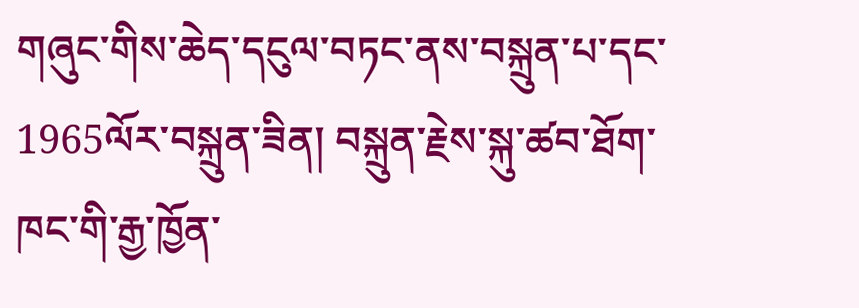གཞུང་གིས་ཆེད་དངུལ་བཏང་ནས་བསྐྲུན་པ་དང་1965ལོར་བསྐྲུན་ཟིན། བསྐྲུན་རྗེས་སྐུ་ཚབ་ཐོག་ཁང་གི་རྒྱ་ཁྱོན་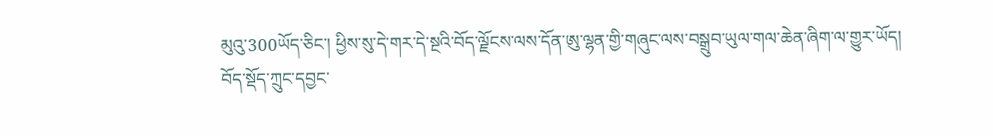མུའུ་300ཡོད་ཅིང་། ཕྱིས་སུ་དེ་གར་དེ་སྔའི་བོད་ལྗོངས་ལས་དོན་ཨུ་ལྷན་གྱི་གཞུང་ལས་བསྒྲུབ་ཡུལ་གལ་ཆེན་ཞིག་ལ་གྱུར་ཡོད།
བོད་སྡོད་ཀྲུང་དབྱང་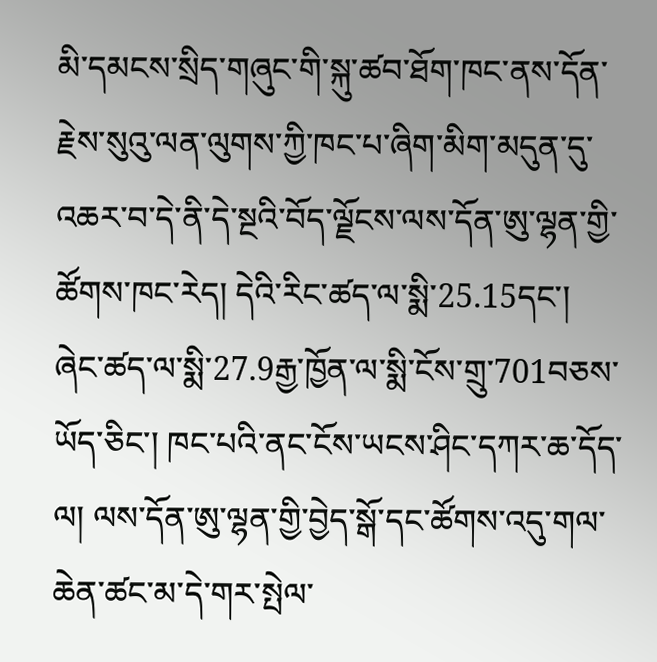མི་དམངས་སྲིད་གཞུང་གི་སྐུ་ཚབ་ཐོག་ཁང་ནས་དོན་རྗེས་སུའུ་ལན་ལུགས་ཀྱི་ཁང་པ་ཞིག་མིག་མདུན་དུ་འཆར་བ་དེ་ནི་དེ་སྔའི་བོད་ལྗོངས་ལས་དོན་ཨུ་ལྷན་གྱི་ཚོགས་ཁང་རེད། དེའི་རིང་ཚད་ལ་སྨི་25.15དང་། ཞེང་ཚད་ལ་སྨི་27.9རྒྱ་ཁྱོན་ལ་སྨི་ངོས་གྲུ་701བཅས་ཡོད་ཅིང་། ཁང་པའི་ནང་ངོས་ཡངས་ཤིང་དཀར་ཆ་དོད་ལ། ལས་དོན་ཨུ་ལྷན་གྱི་བྱེད་སྒོ་དང་ཚོགས་འདུ་གལ་ཆེན་ཚང་མ་དེ་གར་སྤེལ་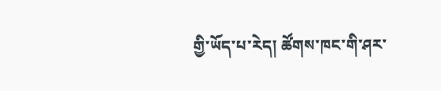གྱི་ཡོད་པ་རེད། ཚོགས་ཁང་གི་ཤར་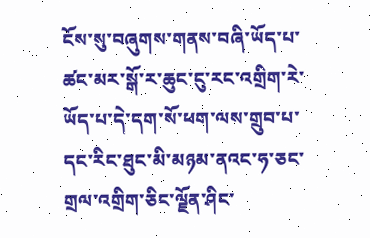ངོས་སུ་བཞུགས་གནས་བཞི་ཡོད་པ་ཚང་མར་སྒོ་ར་ཆུང་ངུ་རང་འགྲིག་རེ་ཡོད་པ་དེ་དག་སོ་ཕག་ལས་གྲུབ་པ་དང་རིང་ཐུང་མི་མཉམ་ནའང་ཧ་ཅང་གྲལ་འགྲིག་ཅིང་ལྗོན་ཤིང་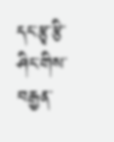དང་རྩྭ་རྩི་ཤིང་གིས་བརྒྱན་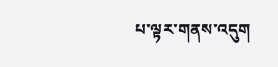པ་ལྟར་གནས་འདུག